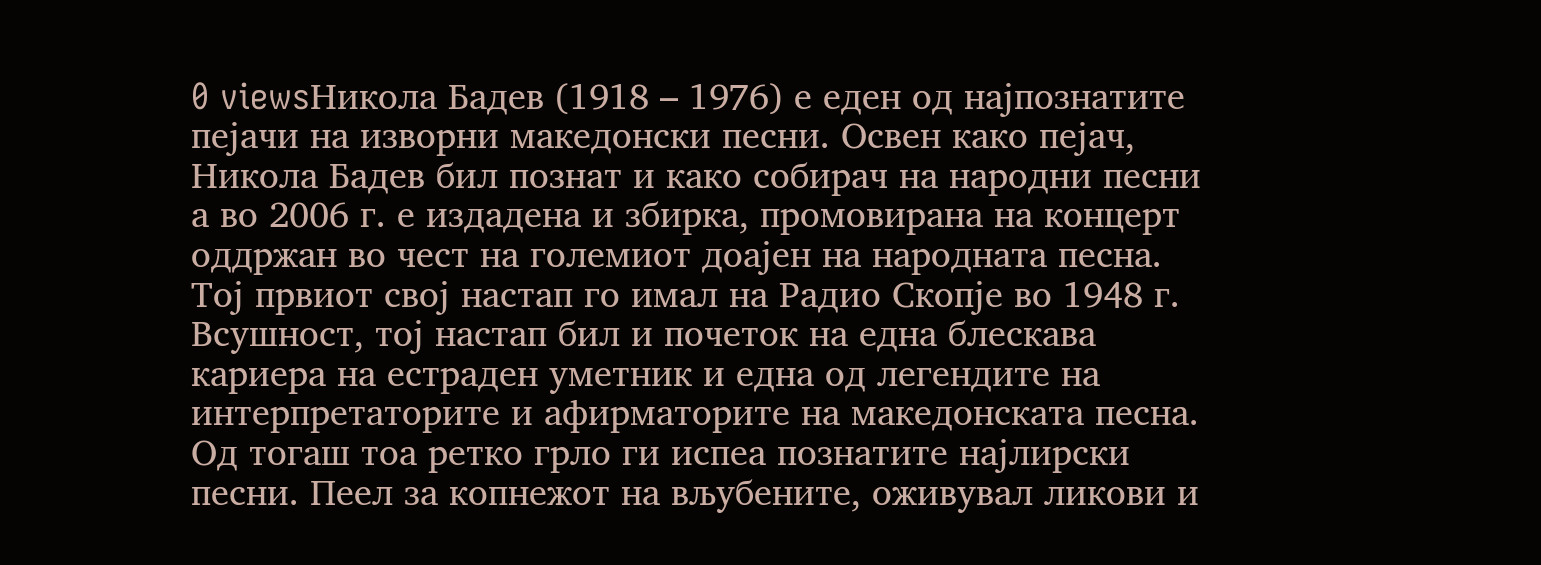0 viewsНикола Бадев (1918 – 1976) е еден од најпознатите пејачи на изворни македонски песни. Освен како пејач, Никола Бадев бил познат и како собирач на народни песни а во 2006 г. е издадена и збирка, промовирана на концерт оддржан во чест на големиот доајен на народната песна.
Тој првиот свој настап го имал на Радио Скопје во 1948 г. Всушност, тој настап бил и почеток на една блескава кариера на естраден уметник и една од легендите на интерпретаторите и афирматорите на македонската песна. Од тогаш тоа ретко грло ги испеа познатите најлирски песни. Пеел за копнежот на вљубените, оживувал ликови и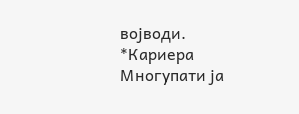војводи.
*Кариера
Многупати ја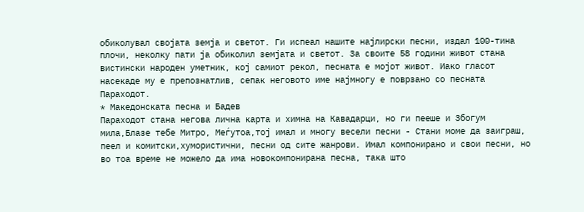обиколувал својата земја и светот. Ги испеал нашите најлирски песни, издал 100-тина плочи, неколку пати ја обиколил земјата и светот. За своите 58 години живот стана вистински народен уметник, кој самиот рекол, песната е мојот живот. Иако гласот насекаде му е препознатлив, сепак неговото име најмногу е поврзано со песната Параходот.
* Македонската песна и Бадев
Параходот стана негова лична карта и химна на Кавадарци, но ги пееше и Збогум мила,Блазе тебе Митро, Меѓутоа,тој имал и многу весели песни - Стани моме да заиграш, пеел и комитски,хумористични, песни од сите жанрови. Имал компонирано и свои песни, но во тоа време не можело да има новокомпонирана песна, така што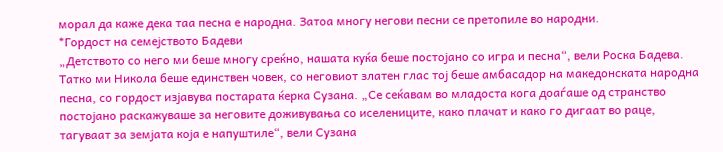морал да каже дека таа песна е народна. Затоа многу негови песни се претопиле во народни.
*Гордост на семејството Бадеви
„Детството со него ми беше многу среќно, нашата куќа беше постојано со игра и песна“, вели Роска Бадева. Татко ми Никола беше единствен човек, со неговиот златен глас тој беше амбасадор на македонската народна песна, со гордост изјавува постарата ќерка Сузана. „Се сеќавам во младоста кога доаѓаше од странство постојано раскажуваше за неговите доживувања со иселениците, како плачат и како го дигаат во раце, тагуваат за земјата која е напуштиле“, вели Сузана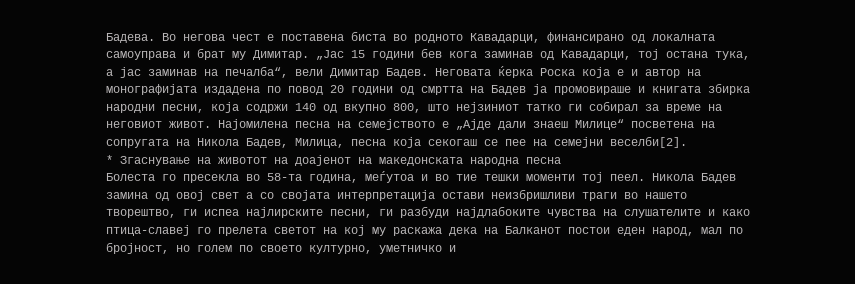Бадева. Во негова чест е поставена биста во родното Кавадарци, финансирано од локалната самоуправа и брат му Димитар. „Јас 15 години бев кога заминав од Кавадарци, тој остана тука, а јас заминав на печалба“, вели Димитар Бадев. Неговата ќерка Роска која е и автор на монографијата издадена по повод 20 години од смртта на Бадев ја промовираше и книгата збирка народни песни, која содржи 140 од вкупно 800, што нејзиниот татко ги собирал за време на неговиот живот. Најомилена песна на семејството е „Ајде дали знаеш Милице“ посветена на сопругата на Никола Бадев, Милица, песна која секогаш се пее на семејни веселби[2].
* Згаснување на животот на доајенот на македонската народна песна
Болеста го пресекла во 58-та година, меѓутоа и во тие тешки моменти тој пеел. Никола Бадев замина од овој свет а со својата интерпретација остави неизбришливи траги во нашето творештво, ги испеа најлирските песни, ги разбуди најдлабоките чувства на слушателите и како птица-славеј го прелета светот на кој му раскажа дека на Балканот постои еден народ, мал по бројност, но голем по своето културно, уметничко и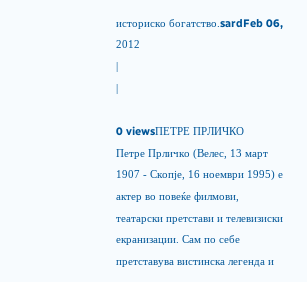историско богатство.sardFeb 06, 2012
|
|

0 viewsПЕТРЕ ПРЛИЧКО
Петре Прличко (Велес, 13 март 1907 - Скопје, 16 ноември 1995) е актер во повеќе филмови, театарски претстави и телевизиски екранизации. Сам по себе претставува вистинска легенда и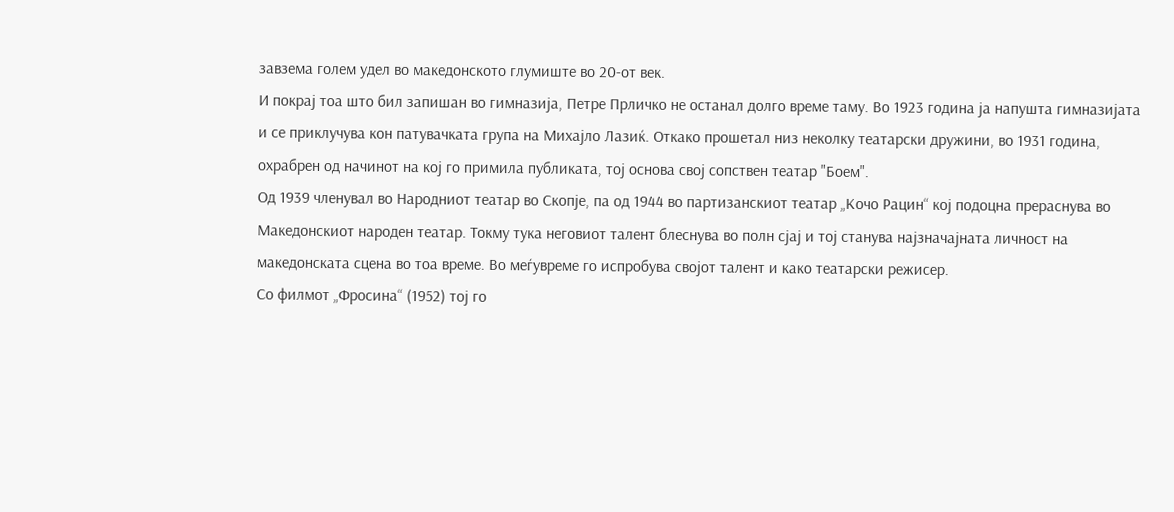завзема голем удел во македонското глумиште во 20-от век.
И покрај тоа што бил запишан во гимназија, Петре Прличко не останал долго време таму. Во 1923 година ја напушта гимназијата и се приклучува кон патувачката група на Михајло Лазиќ. Откако прошетал низ неколку театарски дружини, во 1931 година, охрабрен од начинот на кој го примила публиката, тој основа свој сопствен театар "Боем".
Од 1939 членувал во Народниот театар во Скопје, па од 1944 во партизанскиот театар „Кочо Рацин“ кој подоцна прераснува во Македонскиот народен театар. Токму тука неговиот талент блеснува во полн сјај и тој станува најзначајната личност на македонската сцена во тоа време. Во меѓувреме го испробува својот талент и како театарски режисер.
Со филмот „Фросина“ (1952) тој го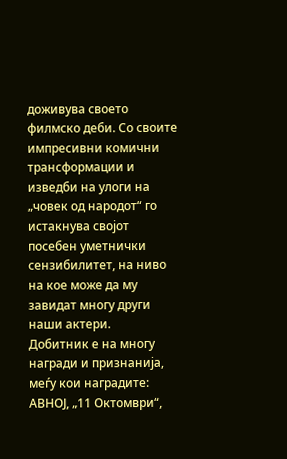доживува своето филмско деби. Со своите импресивни комични трансформации и изведби на улоги на „човек од народот“ го истакнува својот посебен уметнички сензибилитет, на ниво на кое може да му завидат многу други наши актери.
Добитник е на многу награди и признанија, меѓу кои наградите: АВНОЈ, „11 Октомври“,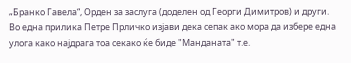„Бранко Гавела“, Орден за заслуга (доделен од Георги Димитров) и други.
Во една прилика Петре Прличко изјави дека сепак ако мора да избере една улога како најдрага тоа секако ќе биде "Манданата" т.е.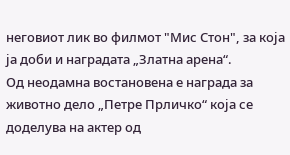неговиот лик во филмот "Мис Стон", за која ја доби и наградата „Златна арена“.
Од неодамна востановена е награда за животно дело „Петре Прличко“ која се доделува на актер од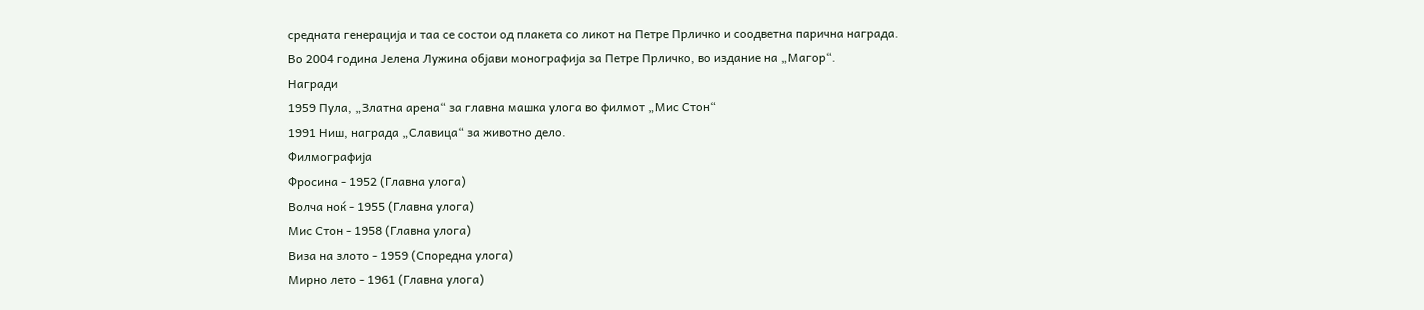средната генерација и таа се состои од плакета со ликот на Петре Прличко и соодветна парична награда.
Во 2004 година Јелена Лужина објави монографија за Петре Прличко, во издание на „Магор“.
Награди
1959 Пула, „Златна арена“ за главна машка улога во филмот „Мис Стон“
1991 Ниш, награда „Славица“ за животно дело.
Филмографија
Фросина - 1952 (Главна улога)
Волча ноќ - 1955 (Главна улога)
Мис Стон - 1958 (Главна улога)
Виза на злото - 1959 (Споредна улога)
Мирно лето - 1961 (Главна улога)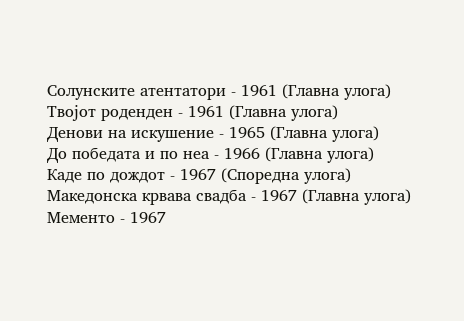Солунските атентатори - 1961 (Главна улога)
Твојот роденден - 1961 (Главна улога)
Денови на искушение - 1965 (Главна улога)
До победата и по неа - 1966 (Главна улога)
Каде по дождот - 1967 (Споредна улога)
Македонска крвава свадба - 1967 (Главна улога)
Мементо - 1967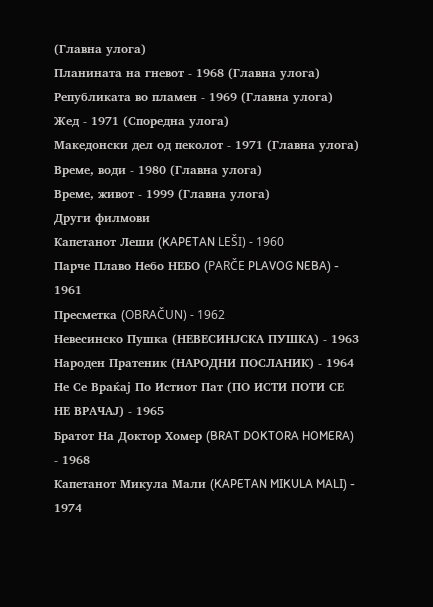(Главна улога)
Планината на гневот - 1968 (Главна улога)
Републиката во пламен - 1969 (Главна улога)
Жед - 1971 (Споредна улога)
Македонски дел од пеколот - 1971 (Главна улога)
Време, води - 1980 (Главна улога)
Време, живот - 1999 (Главна улога)
Други филмови
Капетанот Леши (KAPETAN LEŠI) - 1960
Парче Плаво Небо НЕБО (PARČE PLAVOG NEBA) - 1961
Пресметка (OBRAČUN) - 1962
Невесинско Пушка (НЕВЕСИНЈСКА ПУШКА) - 1963
Народен Пратеник (НАРОДНИ ПОСЛАНИК) - 1964
Не Се Враќај По Истиот Пат (ПО ИСТИ ПОТИ СЕ НЕ ВРАЧАЈ) - 1965
Братот На Доктор Хомер (BRAT DOKTORA HOMERA) - 1968
Капетанот Микула Мали (KAPETAN MIKULA MALI) - 1974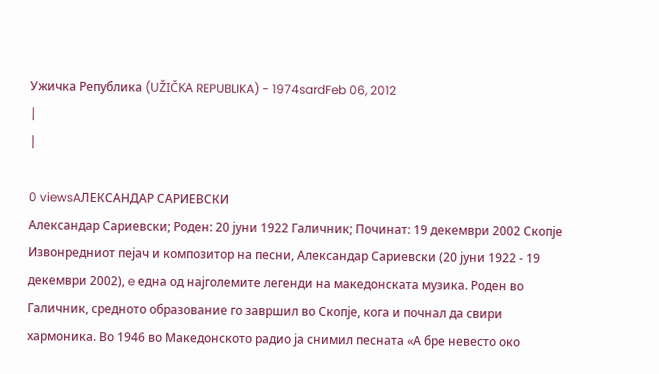Ужичка Република (UŽIČKA REPUBLIKA) - 1974sardFeb 06, 2012
|
|

0 viewsAЛЕКСАНДАР САРИЕВСКИ
Александар Сариевски; Роден: 20 јуни 1922 Галичник; Починат: 19 декември 2002 Скопје
Извонредниот пејач и композитор на песни, Александар Сариевски (20 јуни 1922 - 19 декември 2002), e една од најголемите легенди на македонската музика. Роден во Галичник, средното образование го завршил во Скопје, кога и почнал да свири хармоника. Во 1946 во Македонското радио ја снимил песната «А бре невесто око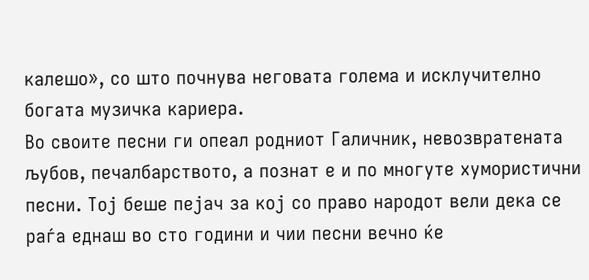калешо», со што почнува неговата голема и исклучително богата музичка кариера.
Во своите песни ги опеал родниот Галичник, невозвратената љубов, печалбарството, а познат е и по многуте хумористични песни. Тој беше пејач за кој со право народот вели дека се раѓа еднаш во сто години и чии песни вечно ќе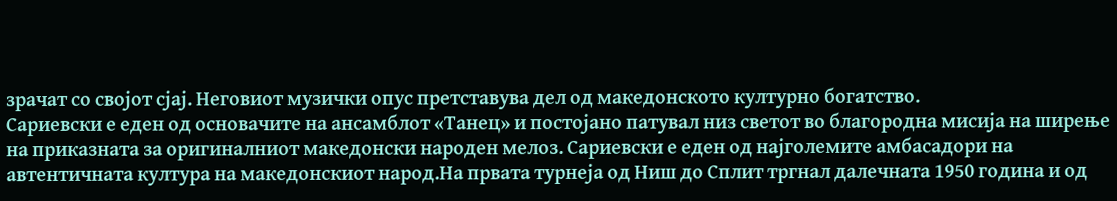зрачат со својот сјај. Неговиот музички опус претставува дел од македонското културно богатство.
Сариевски е еден од основачите на ансамблот «Танец» и постојано патувал низ светот во благородна мисија на ширење на приказната за оригиналниот македонски народен мелоз. Сариевски е еден од најголемите амбасадори на автентичната култура на македонскиот народ.На првата турнеја од Ниш до Сплит тргнал далечната 1950 година и од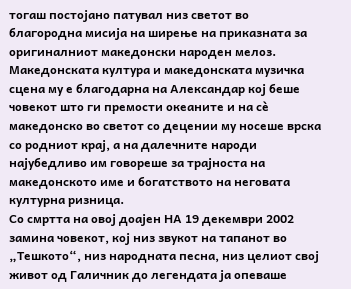тогаш постојано патувал низ светот во благородна мисија на ширење на приказната за оригиналниот македонски народен мелоз.
Македонската култура и македонската музичка сцена му е благодарна на Александар кој беше човекот што ги премости океаните и на сè македонско во светот со децении му носеше врска со родниот крај, а на далечните народи најубедливо им говореше за трајноста на македонското име и богатството на неговата културна ризница.
Со смртта на овој доајен НА 19 декември 2002 замина човекот, кој низ звукот на тапанот во „Тешкото“, низ народната песна, низ целиот свој живот од Галичник до легендата ја опеваше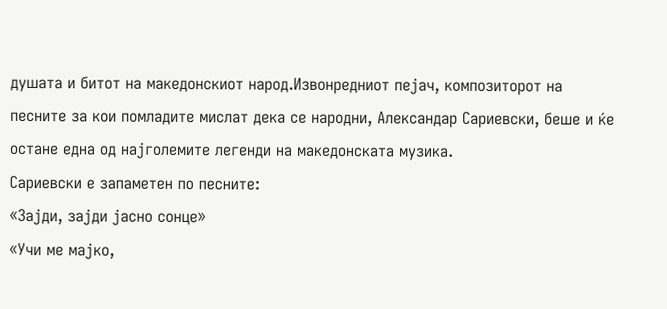душата и битот на македонскиот народ.Извонредниот пејач, композиторот на песните за кои помладите мислат дека се народни, Александар Сариевски, беше и ќе остане една од најголемите легенди на македонската музика.
Сариевски е запаметен по песните:
«Зајди, зајди јасно сонце»
«Учи ме мајко,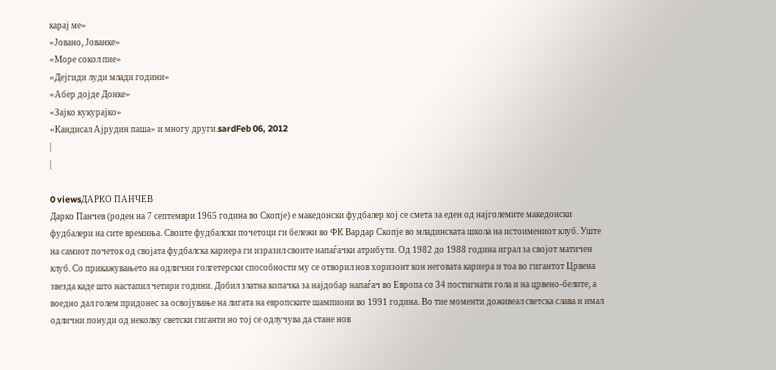карај ме»
«Јовано, Јованке»
«Море сокол пие»
«Дејгиди луди млади години»
«Абер дојде Донке»
«Зајко кукурајко»
«Кандисал Ајрудин паша» и многу други.sardFeb 06, 2012
|
|

0 viewsДАРКО ПАНЧЕВ
Дарко Панчев (роден на 7 септември 1965 година во Скопје) е македонски фудбалер кој се смета за еден од најголемите македонски фудбалери на сите времиња. Своите фудбалски почетоци ги бележи во ФК Вардар Скопје во младинската школа на истоимениот клуб. Уште на самиот почеток од својата фудбалска кариера ги изразил своите напаѓачки атрибути. Од 1982 до 1988 година играл за својот матичен клуб. Со прикажувањето на одлични голгетерски способности му се отворил нов хоризонт кон неговата кариера и тоа во гигантот Црвена звезда каде што настапил четири години. Добил златна копачка за најдобар напаѓач во Европа со 34 постигнати гола и на црвено-белите, а воедно дал голем придонес за освојување на лигата на европските шампиони во 1991 година. Во тие моменти доживеал светска слава и имал одлични понуди од неколку светски гиганти но тој се одлучува да стане нов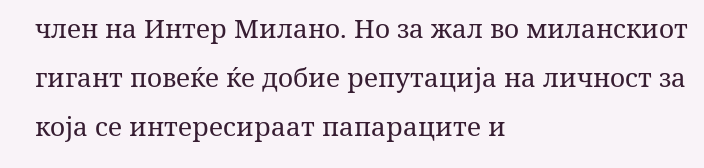член на Интер Милано. Но за жал во миланскиот гигант повеќе ќе добие репутација на личност за која се интересираат папараците и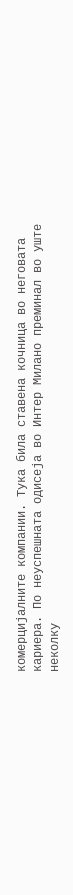комерцијалните компании. Тука била ставена кочница во неговата кариера. По неуспешната одисеја во Интер Милано преминал во уште неколку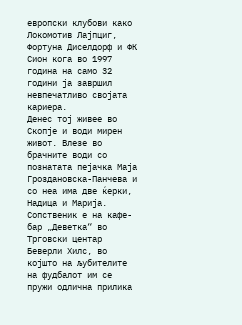европски клубови како Локомотив Лајпциг, Фортуна Диселдорф и ФК Сион кога во 1997 година на само 32 години ја завршил невпечатливо својата кариера.
Денес тој живее во Скопје и води мирен живот. Влезе во брачните води со познатата пејачка Маја Гроздановска-Панчева и со неа има две ќерки, Надица и Марија. Сопственик е на кафе-бар „Деветка“ во Трговски центар Беверли Хилс, во којшто на љубителите на фудбалот им се пружи одлична прилика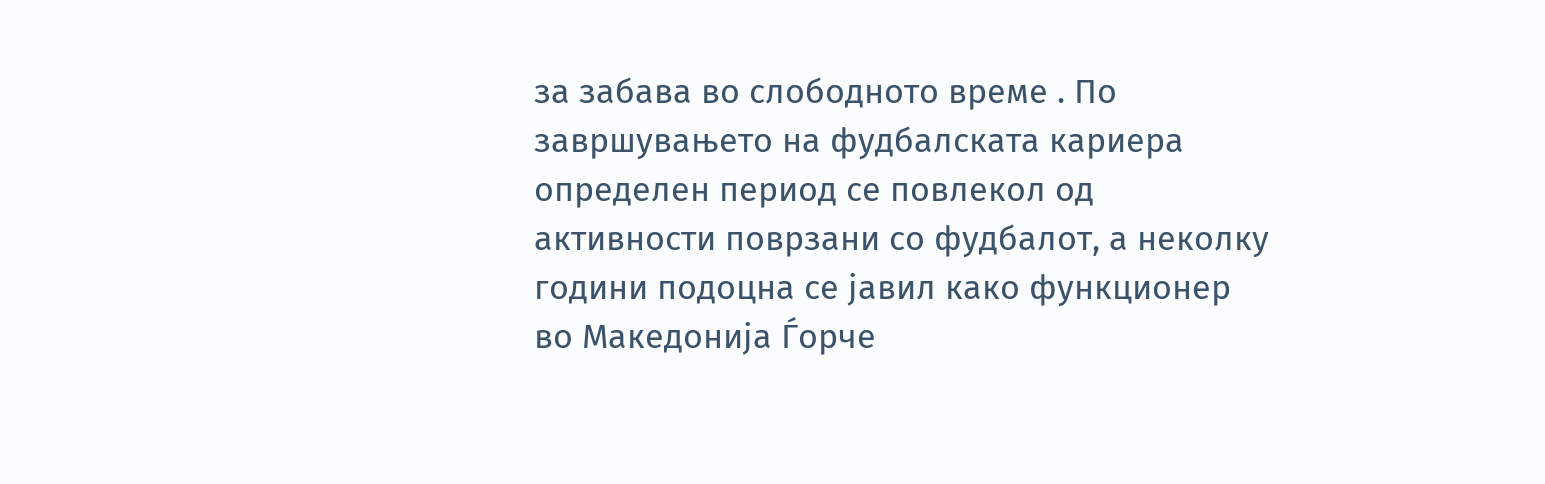за забава во слободното време . По завршувањето на фудбалската кариера определен период се повлекол од активности поврзани со фудбалот, а неколку години подоцна се јавил како функционер во Македонија Ѓорче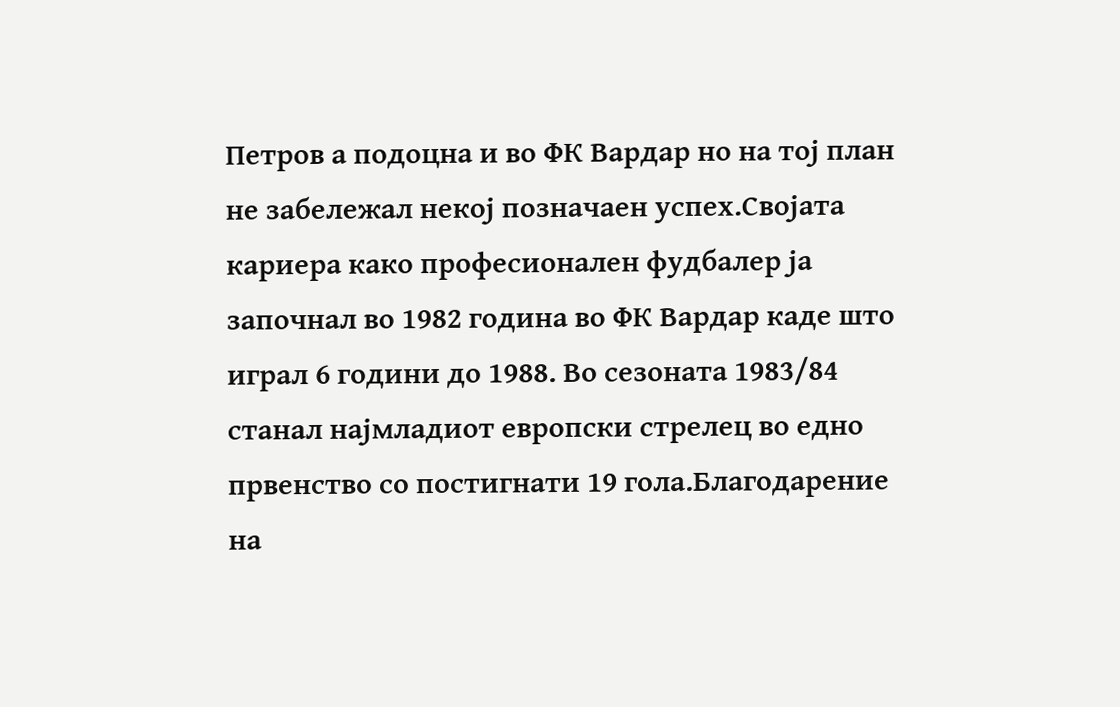Петров а подоцна и во ФК Вардар но на тој план не забележал некој позначаен успех.Својата кариера како професионален фудбалер ја започнал во 1982 година во ФК Вардар каде што играл 6 години до 1988. Во сезоната 1983/84 станал најмладиот европски стрелец во едно првенство со постигнати 19 гола.Благодарение на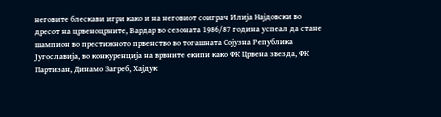неговите блескави игри како и на неговиот соиграч Илија Најдовски во дресот на црвеноцрните, Вардар во сезоната 1986/87 година успеал да стане шампион во престижното првенство во тогашната Сојузна Република Југославија, во конкуренција на врвните екипи како ФК Црвена звезда, ФК Партизан, Динамо Загреб, Хајдук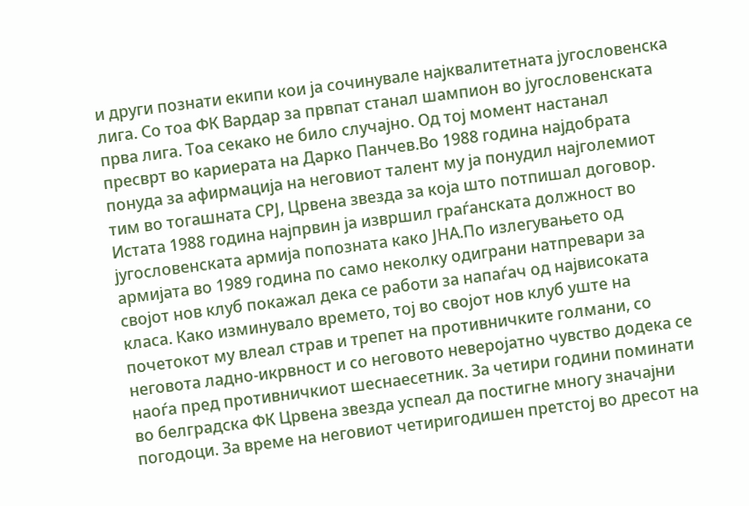и други познати екипи кои ја сочинувале најквалитетната југословенска лига. Со тоа ФК Вардар за првпат станал шампион во југословенската прва лига. Тоа секако не било случајно. Од тој момент настанал пресврт во кариерата на Дарко Панчев.Во 1988 година најдобрата понуда за афирмација на неговиот талент му ја понудил најголемиот тим во тогашната СРЈ, Црвена звезда за која што потпишал договор. Истата 1988 година најпрвин ја извршил граѓанската должност во југословенската армија попозната како ЈНА.По излегувањето од армијата во 1989 година по само неколку одиграни натпревари за својот нов клуб покажал дека се работи за напаѓач од највисоката класа. Како изминувало времето, тој во својот нов клуб уште на почетокот му влеал страв и трепет на противничките голмани, со неговота ладно-икрвност и со неговото неверојатно чувство додека се наоѓа пред противничкиот шеснаесетник. За четири години поминати во белградска ФК Црвена звезда успеал да постигне многу значајни погодоци. За време на неговиот четиригодишен претстој во дресот на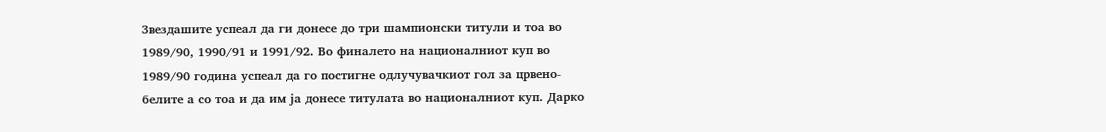Звездашите успеал да ги донесе до три шампионски титули и тоа во 1989/90, 1990/91 и 1991/92. Во финалето на националниот куп во 1989/90 година успеал да го постигне одлучувачкиот гол за црвено-белите а со тоа и да им ја донесе титулата во националниот куп. Дарко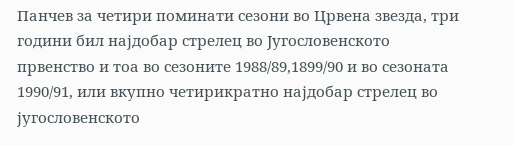Панчев за четири поминати сезони во Црвена звезда, три години бил најдобар стрелец во Југословенското првенство и тоа во сезоните 1988/89,1899/90 и во сезоната 1990/91, или вкупно четирикратно најдобар стрелец во југословенското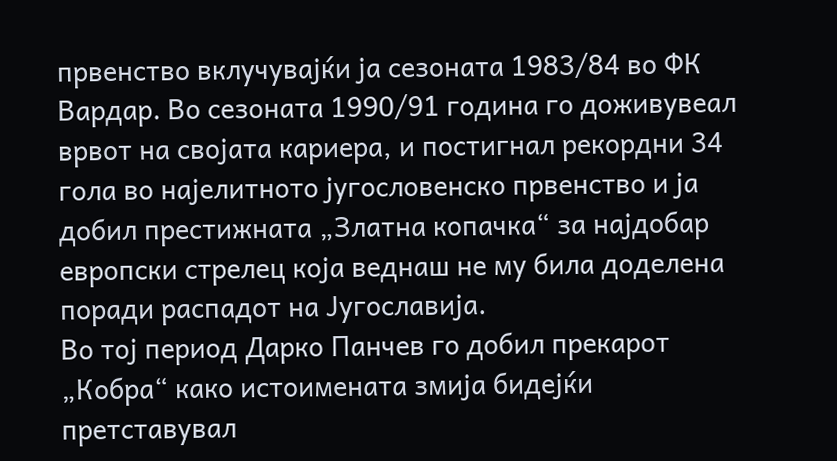првенство вклучувајќи ја сезоната 1983/84 во ФК Вардар. Во сезоната 1990/91 година го доживувеал врвот на својата кариера, и постигнал рекордни 34 гола во најелитното југословенско првенство и ја добил престижната „Златна копачка“ за најдобар европски стрелец која веднаш не му била доделена поради распадот на Југославија.
Во тој период Дарко Панчев го добил прекарот „Кобра“ како истоимената змија бидејќи претставувал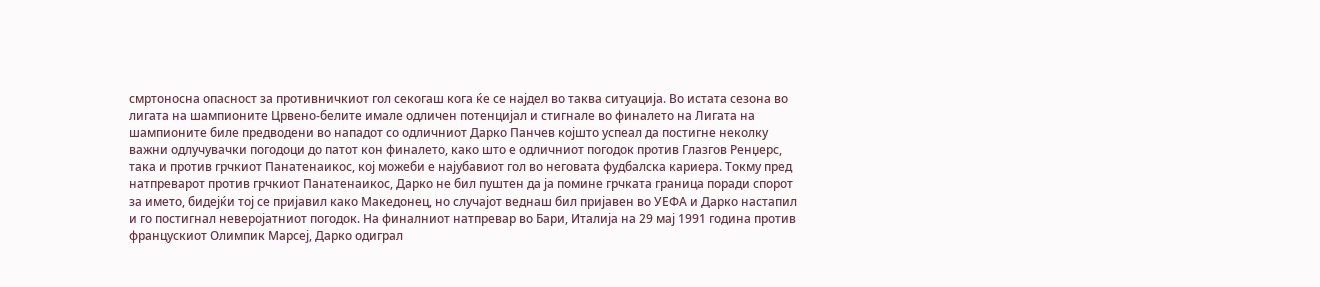смртоносна опасност за противничкиот гол секогаш кога ќе се најдел во таква ситуација. Во истата сезона во лигата на шампионите Црвено-белите имале одличен потенцијал и стигнале во финалето на Лигата на шампионите биле предводени во нападот со одличниот Дарко Панчев којшто успеал да постигне неколку важни одлучувачки погодоци до патот кон финалето, како што е одличниот погодок против Глазгов Ренџерс, така и против грчкиот Панатенаикос, кој можеби е најубавиот гол во неговата фудбалска кариера. Токму пред натпреварот против грчкиот Панатенаикос, Дарко не бил пуштен да ја помине грчката граница поради спорот за името, бидејќи тој се пријавил како Македонец, но случајот веднаш бил пријавен во УЕФА и Дарко настапил и го постигнал неверојатниот погодок. На финалниот натпревар во Бари, Италија на 29 мај 1991 година против францускиот Олимпик Марсеј, Дарко одиграл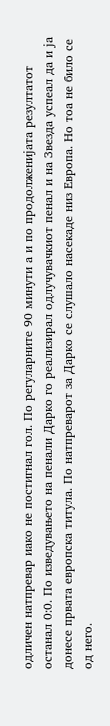одличен натпревар иако не постигнал гол. По регуларните 90 минути а и по продолженијата резултатот останал 0:0. По изведувањето на пенали Дарко го реализирал одлучувачкиот пенал и на Звезда успеал да и ја донесе првата европска титула. По натпреварот за Дарко се слушало насекаде низ Европа. Но тоа не било се од него.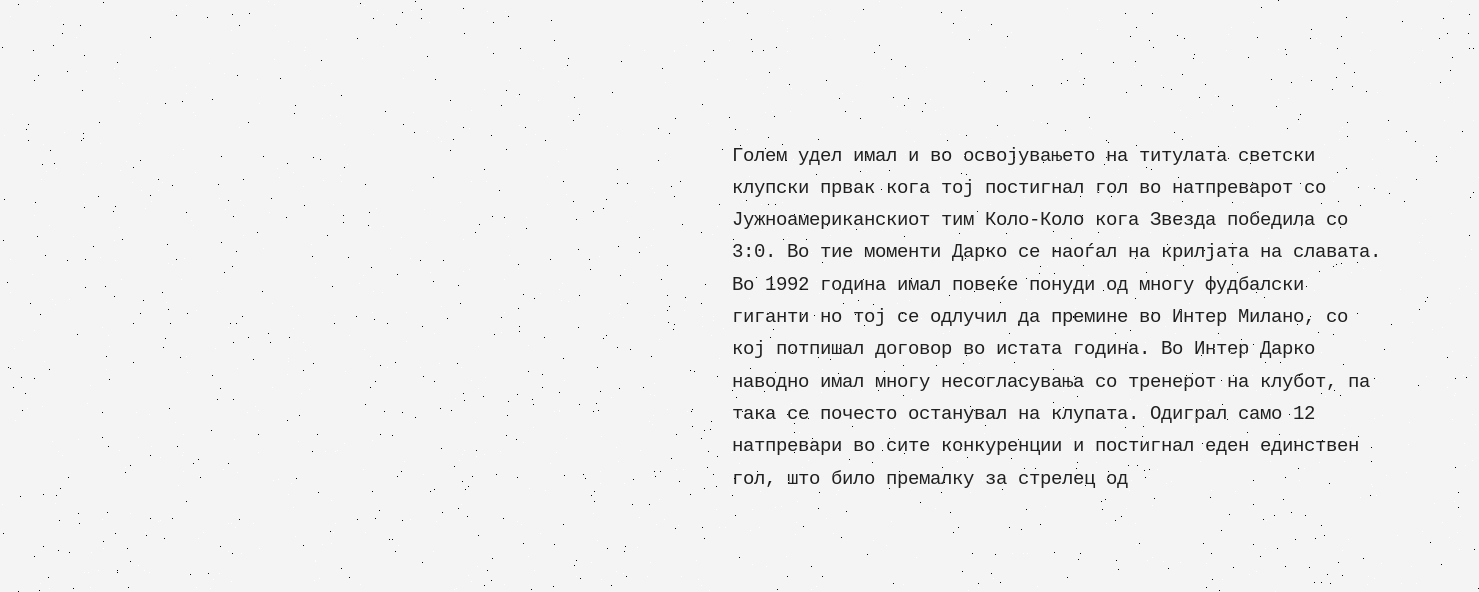Голем удел имал и во освојувањето на титулата светски клупски првак кога тој постигнал гол во натпреварот со Јужноамериканскиот тим Коло-Коло кога Звезда победила со 3:0. Во тие моменти Дарко се наоѓал на крилјата на славата. Во 1992 година имал повеќе понуди од многу фудбалски гиганти но тој се одлучил да премине во Интер Милано, со кој потпишал договор во истата година. Во Интер Дарко наводно имал многу несогласувања со тренерот на клубот, па така се почесто останувал на клупата. Одиграл само 12 натпревари во сите конкуренции и постигнал еден единствен гол, што било премалку за стрелец од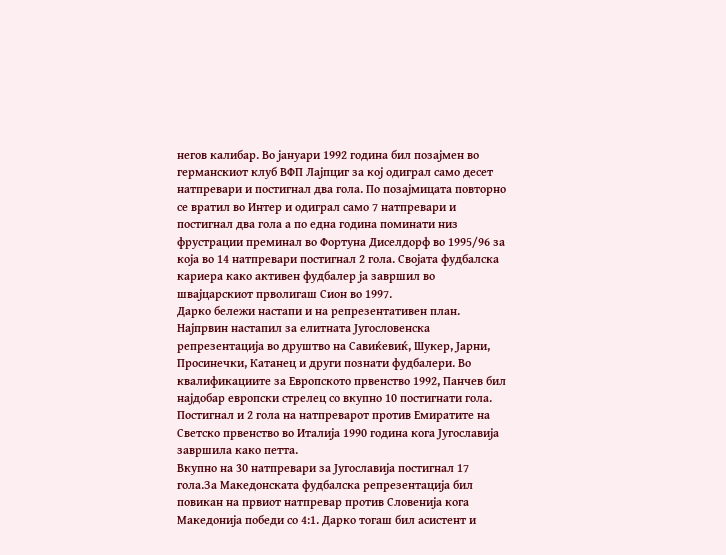негов калибар. Во јануари 1992 година бил позајмен во германскиот клуб ВФП Лајпциг за кој одиграл само десет натпревари и постигнал два гола. По позајмицата повторно се вратил во Интер и одиграл само 7 натпревари и постигнал два гола а по една година поминати низ фрустрации преминал во Фортуна Диселдорф во 1995/96 за која во 14 натпревари постигнал 2 гола. Својата фудбалска кариера како активен фудбалер ја завршил во швајцарскиот прволигаш Сион во 1997.
Дарко бележи настапи и на репрезентативен план. Најпрвин настапил за елитната Југословенска репрезентација во друштво на Савиќевиќ, Шукер, Јарни, Просинечки, Катанец и други познати фудбалери. Во квалификациите за Европското првенство 1992, Панчев бил најдобар европски стрелец со вкупно 10 постигнати гола. Постигнал и 2 гола на натпреварот против Емиратите на Светско првенство во Италија 1990 година кога Југославија завршила како петта.
Вкупно на 30 натпревари за Југославија постигнал 17 гола.За Македонската фудбалска репрезентација бил повикан на првиот натпревар против Словенија кога Македонија победи со 4:1. Дарко тогаш бил асистент и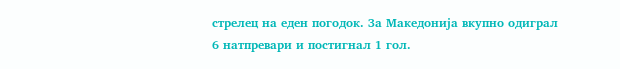стрелец на еден погодок. За Македонија вкупно одиграл 6 натпревари и постигнал 1 гол.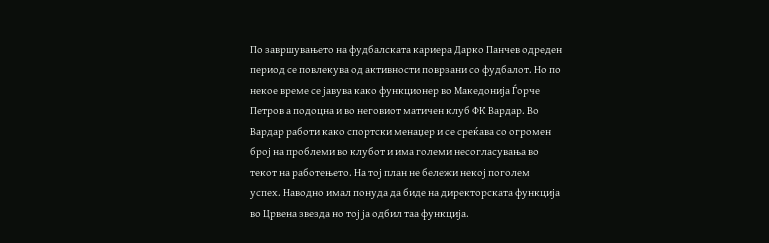По завршувањето на фудбалската кариера Дарко Панчев одреден период се повлекува од активности поврзани со фудбалот. Но по некое време се јавува како функционер во Македонија Ѓорче Петров а подоцна и во неговиот матичен клуб ФК Вардар. Во Вардар работи како спортски менаџер и се среќава со огромен број на проблеми во клубот и има големи несогласувања во текот на работењето. На тој план не бележи некој поголем успех. Наводно имал понуда да биде на директорската функција во Црвена звезда но тој ја одбил таа функција.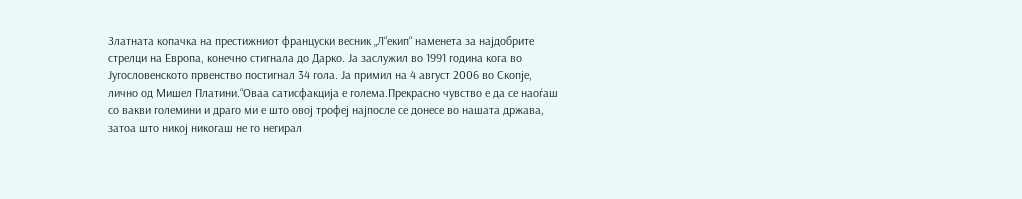Златната копачка на престижниот француски весник „Л“екип“ наменета за најдобрите стрелци на Европа, конечно стигнала до Дарко. Ја заслужил во 1991 година кога во Југословенското првенство постигнал 34 гола. Ја примил на 4 август 2006 во Скопје, лично од Мишел Платини.“Оваа сатисфакција е голема.Прекрасно чувство е да се наоѓаш со вакви големини и драго ми е што овој трофеј најпосле се донесе во нашата држава, затоа што никој никогаш не го негирал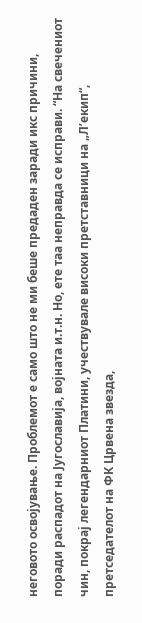неговото освојување. Проблемот е само што не ми беше предаден заради икс причини, поради распадот на Југославија, војната и.т.н. Но, ете таа неправда се исправи. “На свечениот чин, покрај легендарниот Платини, учествувале високи претставници на „Л’екип“, претседателот на ФК Црвена звезда,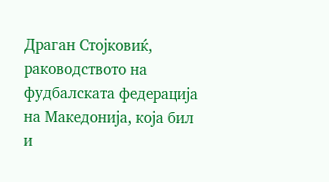Драган Стојковиќ, раководството на фудбалската федерација на Македонија, која бил и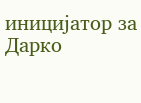иницијатор за Дарко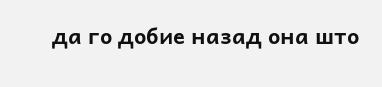да го добие назад она што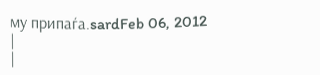му припаѓа.sardFeb 06, 2012
|
|